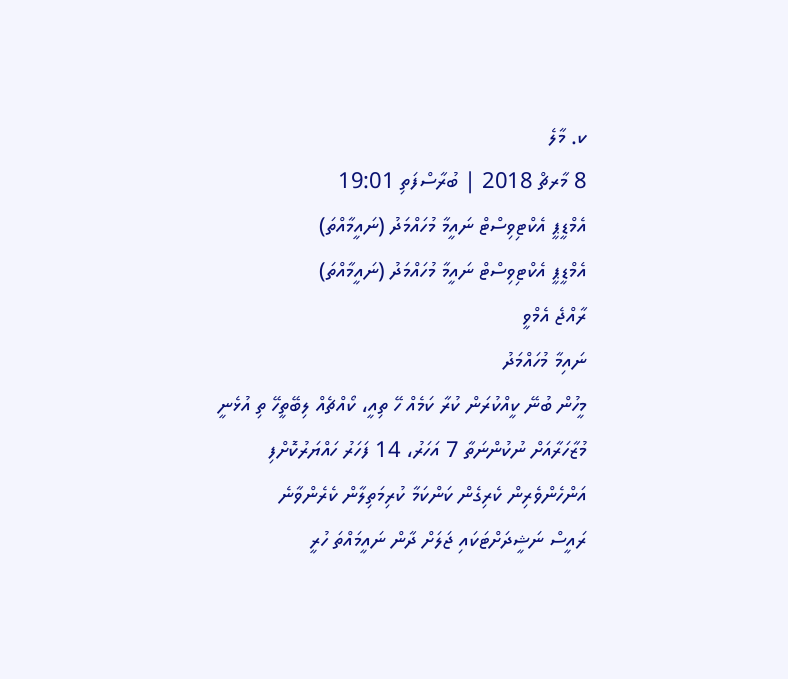ކ. މާލެ
8 މާރޗް 2018 | ބުރާސްފަތި 19:01
އެމްޑީޕީ އެކްޓިވިސްޓް ނައީމާ މުހައްމަދު (ނައީމާއްތަ)
އެމްޑީޕީ އެކްޓިވިސްޓް ނައީމާ މުހައްމަދު (ނައީމާއްތަ)
ރާއްޖެ އެމްވީ
ނައިމާ މުހައްމަދު
މީހުން ބުނޭ ކީއްކުރަން ކުރާ ކަމެއް ހޭ ތިއީ، ކޯއްޗެއް ލިބޭތީހޭ ތި އުޅެނީ
މުޒާހަރާއަށް ނުކުންނަތާ 7 އަހަރު، 14 ފަހަރު ހައްޔަރުކޮށްފި
އަންހެންވެރިން ކެރިގެން ކަންކަމާ ކުރިމަތިލާން ކެރެންވާނެ
ރައީސް ނަޝީދަށްޓަކައި ޖަލަށް ދާން ނައީމައްތަ ހުރީ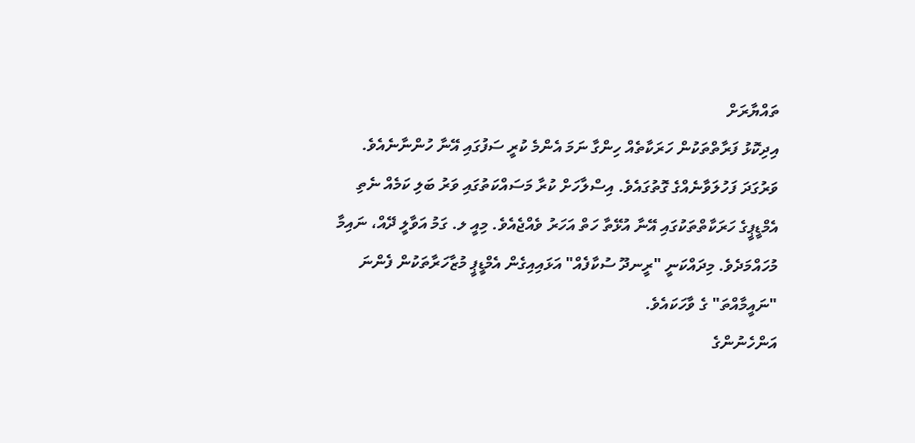ތައްޔާރަށް
އިދިކޮޅު ފަރާތްތަކުން ހަރަކާތެއް ހިންގާ ނަމަ އެންމެ ކުރީ ސަފުގައި އޭނާ ހުންނާނެއެވެ. ވަރުގަދަ ފަހުލަވާނެއްގެ ގޮތުގައެވެ. އިސްލާހަށް ކުރާ މަސައްކަތުގައި ވަރު ބަލި ކަމެއް ނެތި އެމްޑީޕީގެ ހަރަކާތްތަކުގައި އޭނާ އުޅޭތާ ހަތް އަހަރު ވެއްޖެއެވެ. މިއީ ލ. ގަމު އަވާލީ ދޭއް، ނައިމާ މުހައްމަދެވެ. މިދައްކަނީ "ރީނދޫ ސުކާފެއް" އަޅައިއިގެން އެމްޑީޕީ މުޒާހަރާތަކުން ފެންނަ "ނައީމާއްތަ" ގެ ވާހަކައެވެ.
އަންހެނުންގެ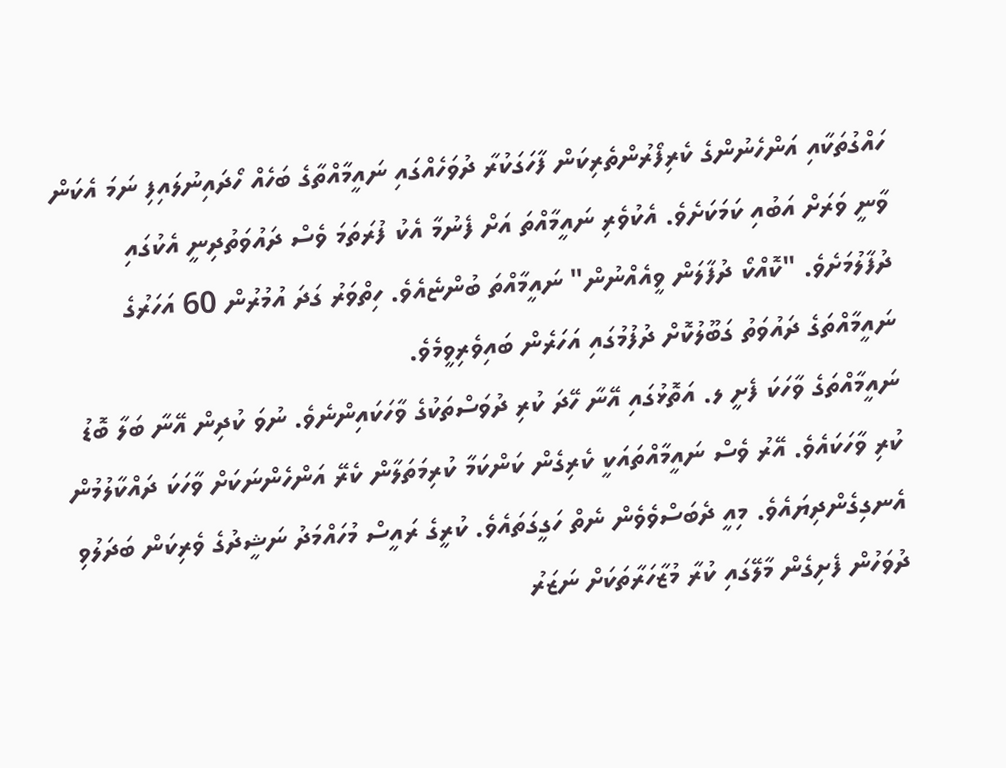ހައްގުތަކާއި އަންހެނުންގެ ކެރިފޯރުންތެރިކަން ފާހަގަކުރާ ދުވަހެއްގައި ނައީމާއްތާގެ ބަހެއް ހޯދައިނުލައިފި ނަމަ އެކަން ވާނީ ވަރަށް އަބުއި ކަމަކަށެވެ. އެކުވެރި ނައީމާއްތަ އަށް ފެނުމާ އެކު ފުރަތަމަ ވެސް ދައުވަތުދިނީ އެކުގައި ދުފާލުމަށެވެ. "ކޮއްކޯ ދުފާލަން ވީއެއްނުން" ނައީމާއްތަ ބުންޏެއެވެ. ހިތްވަރު ގަދަ އުމުރުން 60 އަހަރުގެ ނައީމާއްތަގެ ދައުވަތު ގަބޫލުކޮށް ދުފުމުގައި އަހަރެން ބައިވެރިވީމެވެ.
ނައީމާއްތަގެ ވާހަކަ ފެށީ ލ. އަތޮޅުގައި އޭނާ ހޭދަ ކުރި ދުވަސްތަކުގެ ވާހަކައިންނެވެ. ނުވަ ކުދިން އޭނާ ބަލާ ބޮޑު ކުރި ވާހަކައެވެ. އޭރު ވެސް ނައީމާއްތައަކީ ކެރިގެން ކަންކަމާ ކުރިމަތަލާން ކެރޭ އަންހެންނަކަށް ވާހަކަ ދައްކާލުމުން އެނގިގެންދިޔައެވެ. މިއީ ދެބަސްވެވެން ނެތް ހަގީގަތައެވެ. ކުރީގެ ރައީސް މުހައްމަދު ނަޝީދުގެ ވެރިކަން ބަދަލުވި ދުވަހުން ފެށިގެން މާލޭގައި ކުރާ މުޒާހަރާތަކަށް ނަޒަރު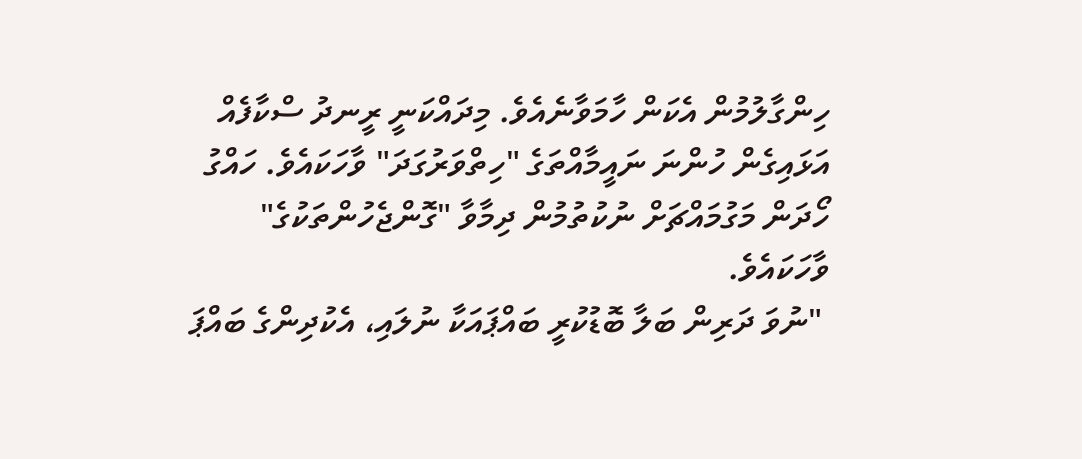ހިންގާލުމުން އެކަން ހާމަވާނެއެވެ. މިދައްކަނީ ރީނދު ސްކާފެއް އަޅައިގެން ހުންނަ ނައީމާއްތަގެ "ހިތްވަރުގަދަ" ވާހަކައެވެ. ހައްގު ހޯދަން މަގުމައްޗަށް ނުކުތުމުން ދިމާވާ "ގޮންޖެހުންތަކުގެ" ވާހަކައެވެ.
 "ނުވަ ދަރިން ބަލާ ބޮޑުކުރީ ބައްޕައަކާ ނުލައި، އެކުދިންގެ ބައްޕަ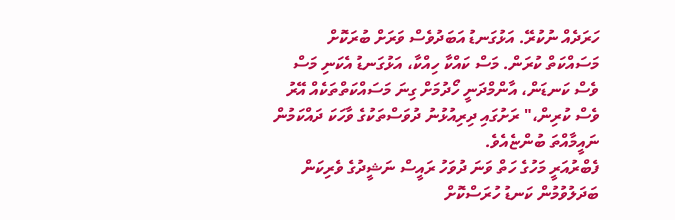ހަރަދެއް ނުކުރޭ. އަޅުގަނޑު އަބަދުވެސް ވަރަށް ބުރަކޮށް މަސައްކަތް ކުރަން. މަސް ކައްކާ ހިއްކާ، އަޅުގަނޑު އެކަނި މަސް ވެސް ކަނޑަން، އާންމްދަނީ ހޯދުމަށް ގިނަ މަސައްކަތްތަކެއް އޭރު ވެސް ކުރިން،" ރަށުގައި ދިރިއުޅުނު ދުވަސްތަކުގެ ވާހަކަ ދައްކަމުން ނައީމާއްތަ ބުންޏެއެވެ.
ފެބްރުއަރީ މަހުގެ ހަތް ވަނަ ދުވަހު ރައީސް ނަޝީދުގެ ވެރިކަން ބަދަލުވުމުން ކަނޑު ހުރަސްކޮށް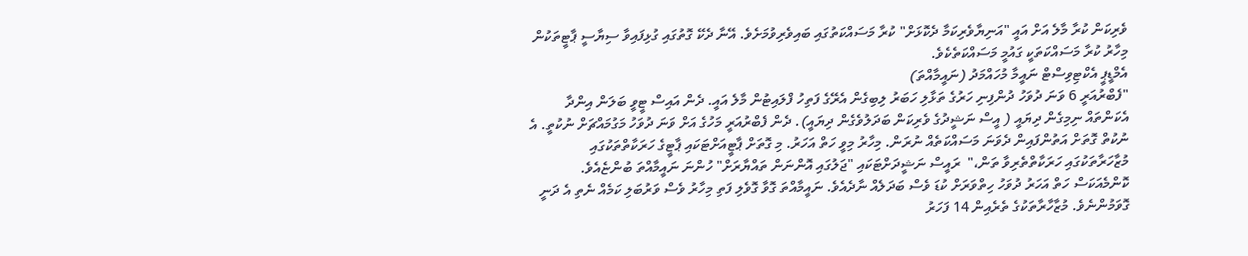ވެރިކަން ކުރާ މާލެ އަށް އައީ "އަނިޔާވެރިކަމާ ދެކޮޅަށް" ކުރާ މަސައްކަތުގައި ބައިވެރިވުމަށެވެ. އޭނާ ދެކޭ ގޮތުގައި ގުޅިފައިވާ ސިޔާސީ ޕާޓީތަކުން މިހާރު ކުރާ މަސައްކަތަކީ ގައުމީ މަސައްކަތެކެވެ.
އެމްޑީޕީ އެކްޓިވިސްޓް ނައީމާ މުހައްމަދު (ނައީމާއްތަ)
"ފެބްރުއަރީ 6 ވަނަ ދުވަހު ދުންފިނި ހަރުގެ ތަޅާލި ހަބަރު ލިބިގެން އެރޭގެ ފަތިހު ފްލައިޓުން މާލެ އައީ. ދެން އައިސް ޓީވީ ބަލަން އިންދާ އެކަންތައް ނިމިގެން ދިޔައީ ( އީސް ނަޝީދުގެ ވެރިކަން ބަދަލުވެގެން ދިޔައީ). ދެން ފެބްރުއަރީ މަހުގެ އަށް ވަނަ ދުވަހު މަގުމައްޗަށް ނުކުތީ. އެ ނުކުތް ގޮތަށް އަތުންފައިން ދެވަނަ މަސައްކަތެއް ނުރަން. މިހާރު މިވީ ހަތް އަހަރު. މި ގޮތަށް ޕާޓީއަށްޓަކައި ޕާޓީގެ ހަރަކާތްތަކުގައި މުޒާހަރާތަކުގައި ހަރަކާތްތެރިވާ ތަން،"  ރައީސް ނަޝީދަށްޓަކައި "ޖަލުގައި އޮންނަން ތައްޔާރަށް" ހުންނަ ނައީމާއްތަ ބުންޏެއެވެ.
ކޮންމެއަކަސް ހަތް އަހަރު ދުވަހު ހިތްވަރަށް ކުޑަ ވެސް ބަދަލެއް ނާދެއެވެ. ނައީމާއްތަ ގޮވާ ގޮވެލި ފަތި މިހާރު ވެސް ވަރުބަލި ކަމެއް ނެތި އެ ދަނީ ގޮވަމުންނެވެ. މުޒާހާރާތަކުގެ ތެރެއިން 14 ފަހަރު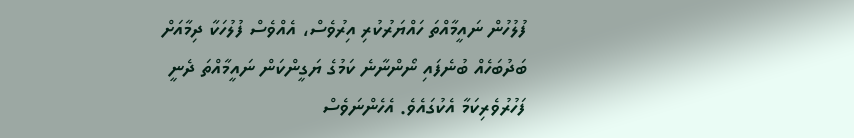ފުލުހުން ނައީމާއްތަ ހައްޔަރުކުރި އިރުވެސް، އެއްވެސް ފުލުހަކާ ދިމާއަށް ބަދުބަހެއް ބުނެފައި ނޯންނާނެ ކަމުގެ ޔަގީންކަން ނައީމާއްތަ ދެނީ ފަހުރުވެރިކަމާ އެކުގައެވެ. އެހެންނަވެސް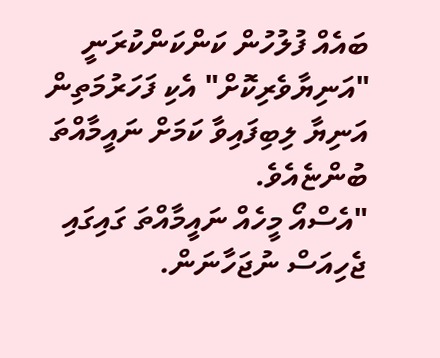ބައެއް ފުލުހުން ކަންކަންކުރަނީ "އަނިޔާވެރިކޮށް" އެކި ފަހަރުމަތިން އަނިޔާ ލިބިފައިވާ ކަމަށް ނައީމާއްތަ ބުންޏެއެވެ.
"އެސްއޯ މީހެއް ނައީމާއްތަ ގައިގައި ޖެހިއަސް ނުޖަހާނަން.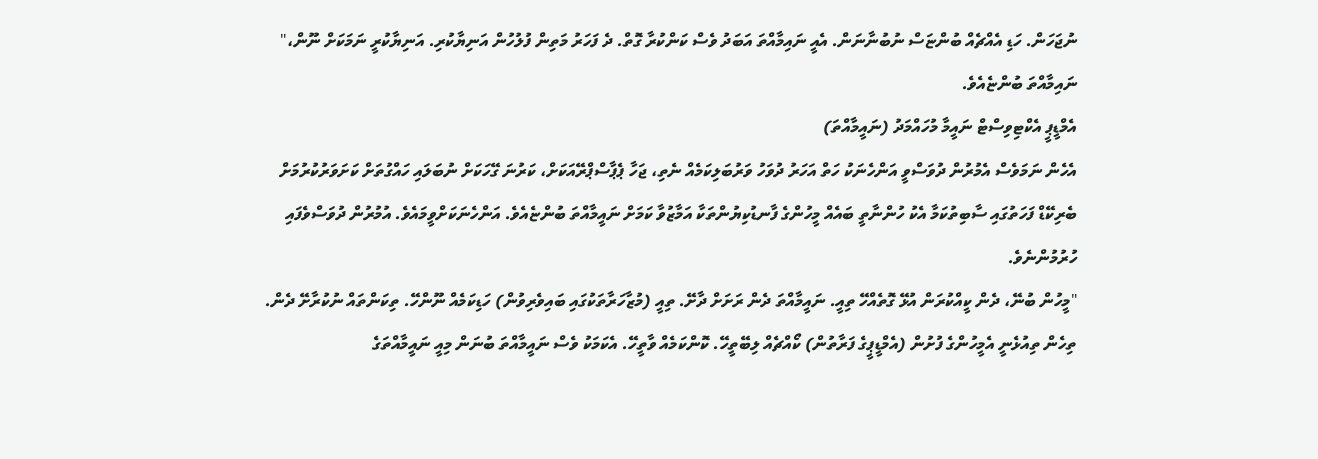ނުޖަހަން. ހަޑި އެއްޗެއް ބުންޏަސް ނުބުނާނަން. އެއީ ނައިމާއްތަ އަބަދު ވެސް ކަންކުރާ ގޮތް. ދެ ފަހަރު މަތިން ފުލުހުން އަނިޔާކުރި. އަނިޔާކުރީ ނަމަކަށް ނޫން،" ނައިމާއްތަ ބުންޏެއެވެ.
އެމްޑީޕީ އެކްޓިވިސްޓް ނައީމާ މުހައްމަދު (ނައީމާއްތަ)
އެހެން ނަމަވެސް އެމުރުން ދުވަސްވީ އަންހެނަކު ހަތް އަހަރު ދުވަހު ވަރުބަލިކަމެއް ނެތި، ޖަހާ ޕެޕާސްޕްރޭއަކަށް، ކަރުނަ ގޭހަކަށް ނުބަލައި ހައްގުތަށް ކަށަވަރުކުރުމަށް ބެރިކޭޑް ފަހަތުގައި ސާބިތުކަމާ އެކު ހުންނާތީ ބައެއް މީހުންގެ ފާނޑުކިޔުންތަކާ އަމާޒުވާ ކަމަށް ނައީމާއްތަ ބުންޏެއެވެ. އަންހެނަކަށްވީމައެވެ. އުމުރުން ދުވަސްވެފައި ހުރުމުންނެވެ.
"މީހުން ބުނޭ، ދެން ކީއްކުރަން އުޅޭ ގޮތެއްހޭ ތިއީ. ނައީމާއްތަ ދެން ރަށަށް ދާށޭ. ތިއީ (މުޒާހަރާތަކުގައި ބައިވެރިވުން) ހަޑިކަމެއް ނޫންހޭ. ތިކަންތައް ނުކުރާށޭ ދެން. ތިހެން ތިއުޅެނީ އެމީހުންގެ ފުށުން (އެމްޑީޕީގެ ފަރާތުން) ކޯއްޗެއް ލިބޭތީހޭ. ކޮންކަމެއް ވާތީހޭ. އެކަމަކު ވެސް ނައީމާއްތަ ބުނަން މިއީ ނައީމާއްތަގެ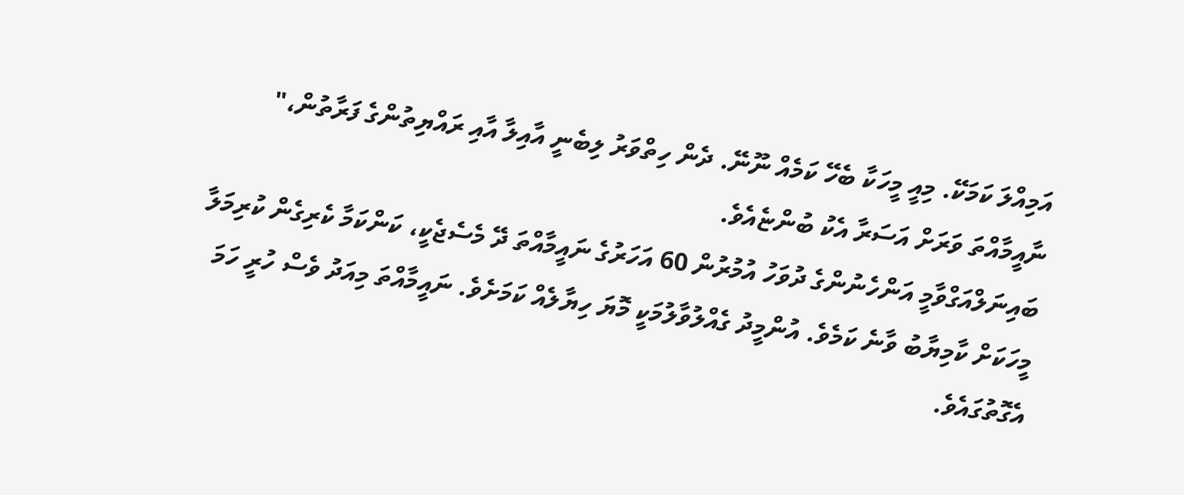އަމިއްލަ ކަމަކޭ. މިއީ މީހަކާ ބެހޭ ކަމެއް ނޫނޭ. ދެން ހިތްވަރު ލިބެނީ އާއިލާ އާއި ރައްޔިތުންގެ ފަރާތުން،" ނާއީމާއްތަ ވަރަށް އަސަރާ އެކު ބުންޏެއެވެ.
ބައިނަލްއަގްވާމީ އަންހެނުންގެ ދުވަހު އުމުރުން 60 އަހަރުގެ ނައީމާއްތަ ދޭ މެސެޖެކީ، ކަންކަމާ ކެރިގެން ކުރިމަލާ މީހަކަށް ކާމިޔާބު ވާނެ ކަމެވެ. އުންމީދު ގެއްލުވާލުމަކީ މޮޔަ ހިޔާލެއް ކަމަށެވެ. ނައީމާއްތަ މިއަދު ވެސް ހުރީ ހަމަ އެގޮތުގައެވެ.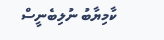ކާމިޔާބު ނުލިބެނީސް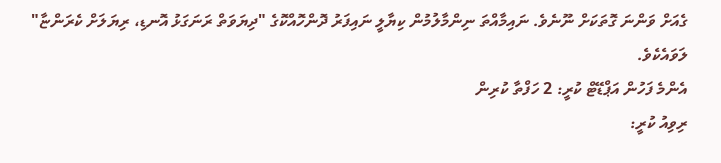ގެއަށް ވަންނަ ގޮތަކަށް ނޫނެވެ. ނައިމާއްތަ ނިންމާލުމުން ކިޔާލީ ނައިފަރު ދޮންހޮއްކޮގެ "ދިޔަވަތް ރަނަގަޅު އޮނޑި، ރިޔަލަށް ކެރަންޏާ" ލަވައެކެވެ.
އެންމެ ފަހުން އަޕްޑޭޓް ކުރީ: 2 ހަފްތާ ކުރިން
ރިވިއު ކުރީ: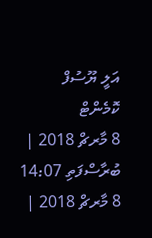އަލީ ޔޫސުފް
ކޮމެންޓް
8 މާރޗް 2018 | ބުރާސްފަތި 14:07
8 މާރޗް 2018 |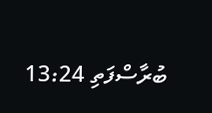ބުރާސްފަތި 13:24